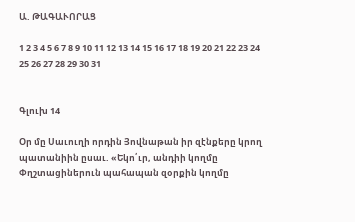Ա. ԹԱԳԱՒՈՐԱՑ

1 2 3 4 5 6 7 8 9 10 11 12 13 14 15 16 17 18 19 20 21 22 23 24 25 26 27 28 29 30 31


Գլուխ 14

Օր մը Սաւուղի որդին Յովնաթան իր զէնքերը կրող պատանիին ըսաւ. «Եկո՛ւր, անդիի կողմը Փղշտացիներուն պահապան զօրքին կողմը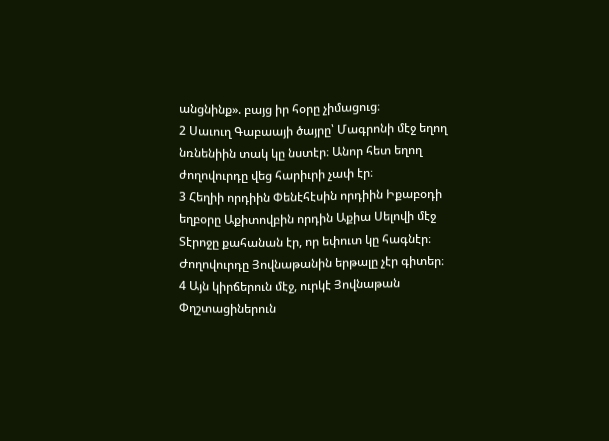անցնինք». բայց իր հօրը չիմացուց։
2 Սաւուղ Գաբաայի ծայրը՝ Մագրոնի մէջ եղող նռնենիին տակ կը նստէր։ Անոր հետ եղող ժողովուրդը վեց հարիւրի չափ էր։
3 Հեղիի որդիին Փենէհէսին որդիին Իքաբօդի եղբօրը Աքիտովբին որդին Աքիա Սելովի մէջ Տէրոջը քահանան էր, որ եփուտ կը հագնէր։ Ժողովուրդը Յովնաթանին երթալը չէր գիտեր։
4 Այն կիրճերուն մէջ, ուրկէ Յովնաթան Փղշտացիներուն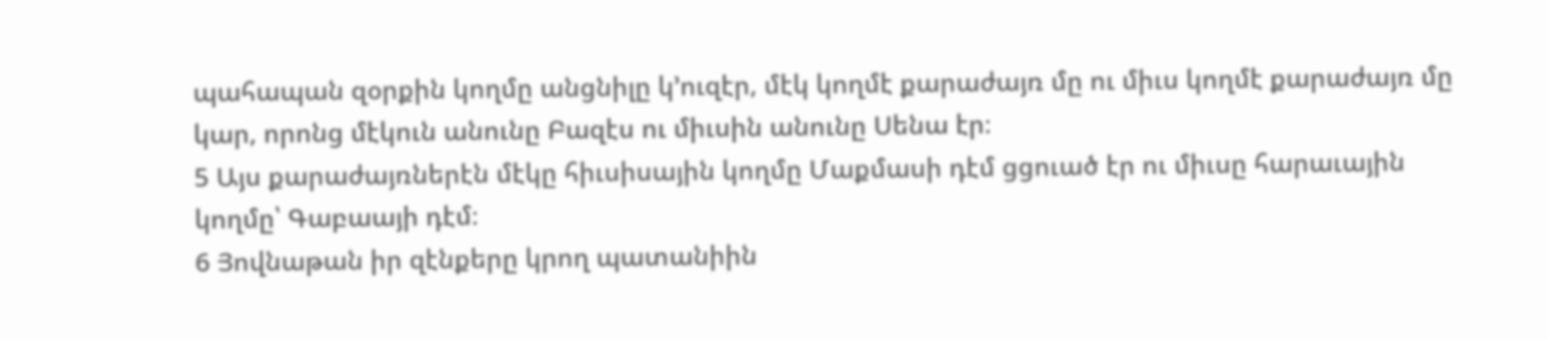պահապան զօրքին կողմը անցնիլը կ’ուզէր, մէկ կողմէ քարաժայռ մը ու միւս կողմէ քարաժայռ մը կար, որոնց մէկուն անունը Բազէս ու միւսին անունը Սենա էր։
5 Այս քարաժայռներէն մէկը հիւսիսային կողմը Մաքմասի դէմ ցցուած էր ու միւսը հարաւային կողմը՝ Գաբաայի դէմ։
6 Յովնաթան իր զէնքերը կրող պատանիին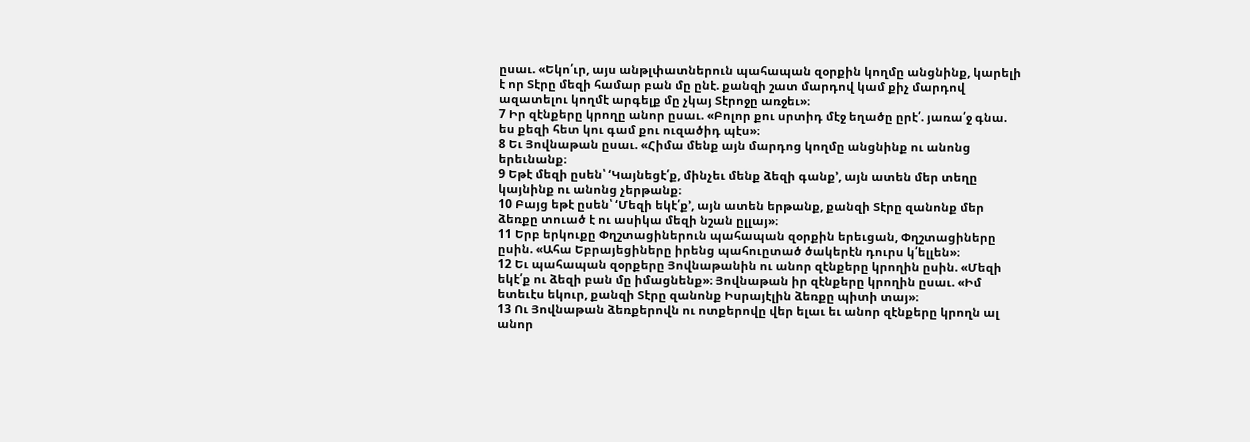ըսաւ. «Եկո՛ւր, այս անթլփատներուն պահապան զօրքին կողմը անցնինք, կարելի է որ Տէրը մեզի համար բան մը ընէ. քանզի շատ մարդով կամ քիչ մարդով ազատելու կողմէ արգելք մը չկայ Տէրոջը առջեւ»։
7 Իր զէնքերը կրողը անոր ըսաւ. «Բոլոր քու սրտիդ մէջ եղածը ըրէ՛. յառա՛ջ գնա. ես քեզի հետ կու գամ քու ուզածիդ պէս»։
8 Եւ Յովնաթան ըսաւ. «Հիմա մենք այն մարդոց կողմը անցնինք ու անոնց երեւնանք։
9 Եթէ մեզի ըսեն՝ ‘Կայնեցէ՛ք, մինչեւ մենք ձեզի գանք’, այն ատեն մեր տեղը կայնինք ու անոնց չերթանք։
10 Բայց եթէ ըսեն՝ ‘Մեզի եկէ՛ք’, այն ատեն երթանք, քանզի Տէրը զանոնք մեր ձեռքը տուած է ու ասիկա մեզի նշան ըլլայ»։
11 Երբ երկուքը Փղշտացիներուն պահապան զօրքին երեւցան, Փղշտացիները ըսին. «Ահա Եբրայեցիները իրենց պահուըտած ծակերէն դուրս կ՛ելլեն»։
12 Եւ պահապան զօրքերը Յովնաթանին ու անոր զէնքերը կրողին ըսին. «Մեզի եկէ՛ք ու ձեզի բան մը իմացնենք»։ Յովնաթան իր զէնքերը կրողին ըսաւ. «Իմ ետեւէս եկուր, քանզի Տէրը զանոնք Իսրայէլին ձեռքը պիտի տայ»։
13 Ու Յովնաթան ձեռքերովն ու ոտքերովը վեր ելաւ եւ անոր զէնքերը կրողն ալ անոր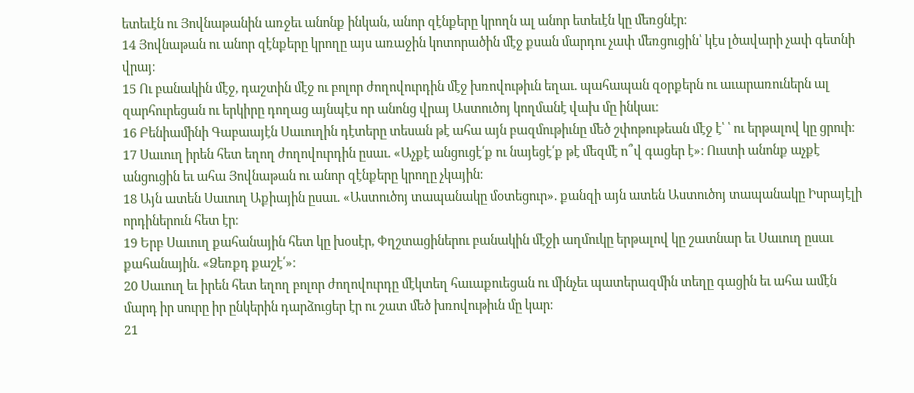ետեւէն ու Յովնաթանին առջեւ անոնք ինկան, անոր զէնքերը կրողն ալ անոր ետեւէն կը մեռցնէր։
14 Յովնաթան ու անոր զէնքերը կրողը այս առաջին կոտորածին մէջ քսան մարդու չափ մեռցուցին՝ կէս լծավարի չափ գետնի վրայ։
15 Ու բանակին մէջ, դաշտին մէջ ու բոլոր ժողովուրդին մէջ խռովութիւն եղաւ. պահապան զօրքերն ու աւարառուներն ալ զարհուրեցան ու երկիրը դողաց այնպէս որ անոնց վրայ Աստուծոյ կողմանէ վախ մը ինկաւ։
16 Բենիամինի Գաբաայէն Սաւուղին դէտերը տեսան թէ ահա այն բազմութիւնը մեծ շփոթութեան մէջ է՝ ՝ ու երթալով կը ցրուի։
17 Սաւուղ իրեն հետ եղող ժողովուրդին ըսաւ. «Աչքէ անցուցէ՛ք ու նայեցէ՛ք թէ մեզմէ ո՞վ գացեր է»։ Ուստի անոնք աչքէ անցուցին եւ ահա Յովնաթան ու անոր զէնքերը կրողը չկային։
18 Այն ատեն Սաւուղ Աքիային ըսաւ. «Աստուծոյ տապանակը մօտեցուր». քանզի այն ատեն Աստուծոյ տապանակը Իսրայէլի որդիներուն հետ էր։
19 Երբ Սաւուղ քահանային հետ կը խօսէր, Փղշտացիներու բանակին մէջի աղմուկը երթալով կը շատնար եւ Սաւուղ ըսաւ քահանային. «Ձեռքդ քաշէ՛»։
20 Սաւուղ եւ իրեն հետ եղող բոլոր ժողովուրդը մէկտեղ հաւաքուեցան ու մինչեւ պատերազմին տեղը գացին եւ ահա ամէն մարդ իր սուրը իր ընկերին դարձուցեր էր ու շատ մեծ խռովութիւն մը կար։
21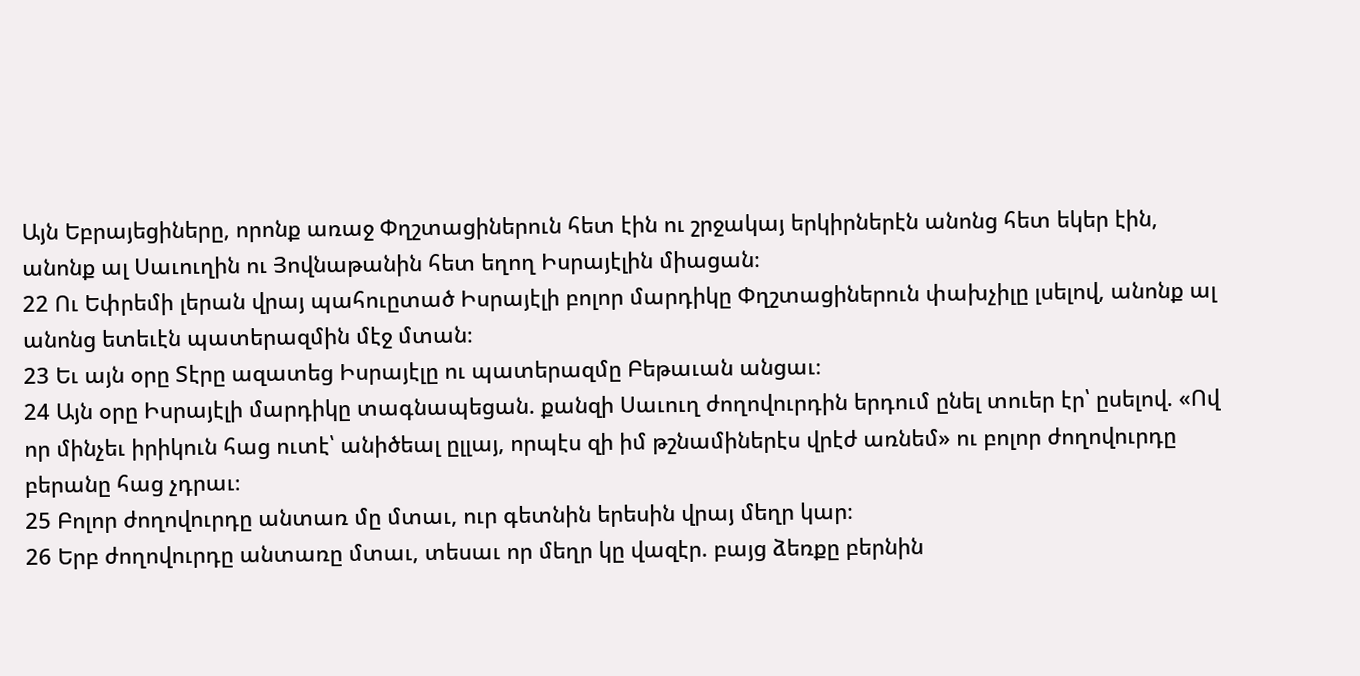Այն Եբրայեցիները, որոնք առաջ Փղշտացիներուն հետ էին ու շրջակայ երկիրներէն անոնց հետ եկեր էին, անոնք ալ Սաւուղին ու Յովնաթանին հետ եղող Իսրայէլին միացան։
22 Ու Եփրեմի լերան վրայ պահուըտած Իսրայէլի բոլոր մարդիկը Փղշտացիներուն փախչիլը լսելով, անոնք ալ անոնց ետեւէն պատերազմին մէջ մտան։
23 Եւ այն օրը Տէրը ազատեց Իսրայէլը ու պատերազմը Բեթաւան անցաւ։
24 Այն օրը Իսրայէլի մարդիկը տագնապեցան. քանզի Սաւուղ ժողովուրդին երդում ընել տուեր էր՝ ըսելով. «Ով որ մինչեւ իրիկուն հաց ուտէ՝ անիծեալ ըլլայ, որպէս զի իմ թշնամիներէս վրէժ առնեմ» ու բոլոր ժողովուրդը բերանը հաց չդրաւ։
25 Բոլոր ժողովուրդը անտառ մը մտաւ, ուր գետնին երեսին վրայ մեղր կար։
26 Երբ ժողովուրդը անտառը մտաւ, տեսաւ որ մեղր կը վազէր. բայց ձեռքը բերնին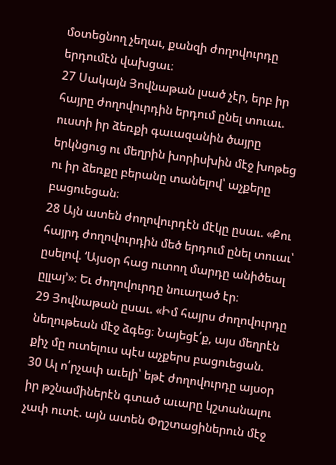մօտեցնող չեղաւ, քանզի ժողովուրդը երդումէն վախցաւ։
27 Սակայն Յովնաթան լսած չէր, երբ իր հայրը ժողովուրդին երդում ընել տուաւ. ուստի իր ձեռքի գաւազանին ծայրը երկնցուց ու մեղրին խորիսխին մէջ խոթեց ու իր ձեռքը բերանը տանելով՝ աչքերը բացուեցան։
28 Այն ատեն ժողովուրդէն մէկը ըսաւ. «Քու հայրդ ժողովուրդին մեծ երդում ընել տուաւ՝ ըսելով. ‘Այսօր հաց ուտող մարդը անիծեալ ըլլայ’»։ Եւ ժողովուրդը նուաղած էր։
29 Յովնաթան ըսաւ. «Իմ հայրս ժողովուրդը նեղութեան մէջ ձգեց։ Նայեցէ՛ք, այս մեղրէն քիչ մը ուտելուս պէս աչքերս բացուեցան.
30 Ալ ո՛րչափ աւելի՝ եթէ ժողովուրդը այսօր իր թշնամիներէն գտած աւարը կշտանալու չափ ուտէ. այն ատեն Փղշտացիներուն մէջ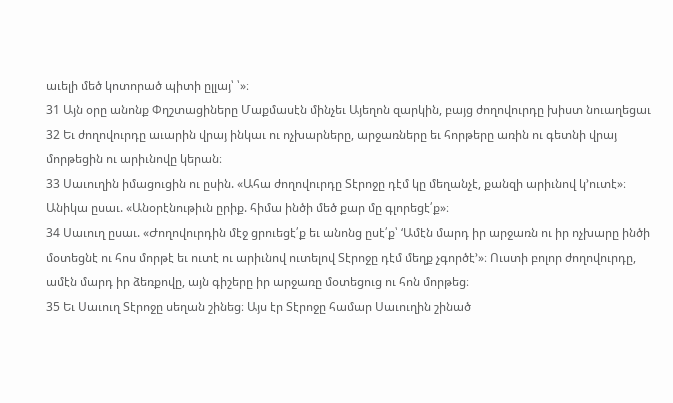աւելի մեծ կոտորած պիտի ըլլայ՝ ՝»։
31 Այն օրը անոնք Փղշտացիները Մաքմասէն մինչեւ Այեղոն զարկին, բայց ժողովուրդը խիստ նուաղեցաւ
32 Եւ ժողովուրդը աւարին վրայ ինկաւ ու ոչխարները, արջառները եւ հորթերը առին ու գետնի վրայ մորթեցին ու արիւնովը կերան։
33 Սաւուղին իմացուցին ու ըսին. «Ահա ժողովուրդը Տէրոջը դէմ կը մեղանչէ, քանզի արիւնով կ’ուտէ»։ Անիկա ըսաւ. «Անօրէնութիւն ըրիք. հիմա ինծի մեծ քար մը գլորեցէ՛ք»։
34 Սաւուղ ըսաւ. «Ժողովուրդին մէջ ցրուեցէ՛ք եւ անոնց ըսէ՛ք՝ ‘Ամէն մարդ իր արջառն ու իր ոչխարը ինծի մօտեցնէ ու հոս մորթէ եւ ուտէ ու արիւնով ուտելով Տէրոջը դէմ մեղք չգործէ’»։ Ուստի բոլոր ժողովուրդը, ամէն մարդ իր ձեռքովը, այն գիշերը իր արջառը մօտեցուց ու հոն մորթեց։
35 Եւ Սաւուղ Տէրոջը սեղան շինեց։ Այս էր Տէրոջը համար Սաւուղին շինած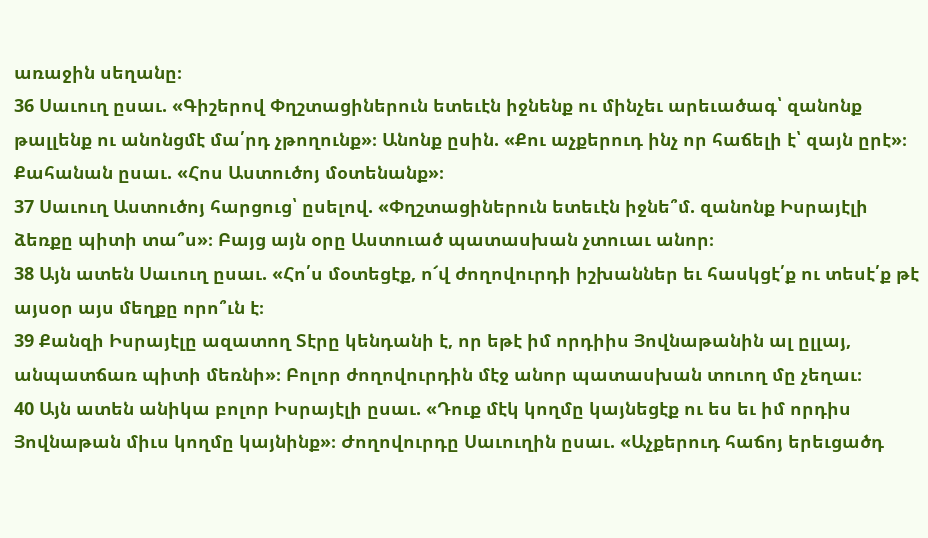առաջին սեղանը։
36 Սաւուղ ըսաւ. «Գիշերով Փղշտացիներուն ետեւէն իջնենք ու մինչեւ արեւածագ՝ զանոնք թալլենք ու անոնցմէ մա՛րդ չթողունք»։ Անոնք ըսին. «Քու աչքերուդ ինչ որ հաճելի է՝ զայն ըրէ»։ Քահանան ըսաւ. «Հոս Աստուծոյ մօտենանք»։
37 Սաւուղ Աստուծոյ հարցուց՝ ըսելով. «Փղշտացիներուն ետեւէն իջնե՞մ. զանոնք Իսրայէլի ձեռքը պիտի տա՞ս»։ Բայց այն օրը Աստուած պատասխան չտուաւ անոր։
38 Այն ատեն Սաւուղ ըսաւ. «Հո՛ս մօտեցէք, ո՜վ ժողովուրդի իշխաններ եւ հասկցէ՛ք ու տեսէ՛ք թէ այսօր այս մեղքը որո՞ւն է։
39 Քանզի Իսրայէլը ազատող Տէրը կենդանի է, որ եթէ իմ որդիիս Յովնաթանին ալ ըլլայ, անպատճառ պիտի մեռնի»։ Բոլոր ժողովուրդին մէջ անոր պատասխան տուող մը չեղաւ։
40 Այն ատեն անիկա բոլոր Իսրայէլի ըսաւ. «Դուք մէկ կողմը կայնեցէք ու ես եւ իմ որդիս Յովնաթան միւս կողմը կայնինք»։ Ժողովուրդը Սաւուղին ըսաւ. «Աչքերուդ հաճոյ երեւցածդ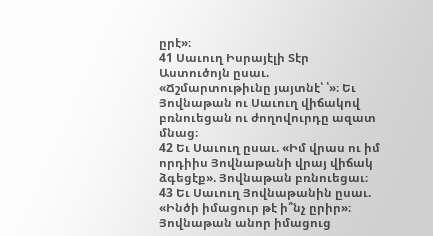ըրէ»։
41 Սաւուղ Իսրայէլի Տէր Աստուծոյն ըսաւ. «Ճշմարտութիւնը յայտնէ՝ ՝»։ Եւ Յովնաթան ու Սաւուղ վիճակով բռնուեցան ու ժողովուրդը ազատ մնաց։
42 Եւ Սաւուղ ըսաւ. «Իմ վրաս ու իմ որդիիս Յովնաթանի վրայ վիճակ ձգեցէք». Յովնաթան բռնուեցաւ։
43 Եւ Սաւուղ Յովնաթանին ըսաւ. «Ինծի իմացուր թէ ի՞նչ ըրիր»։ Յովնաթան անոր իմացուց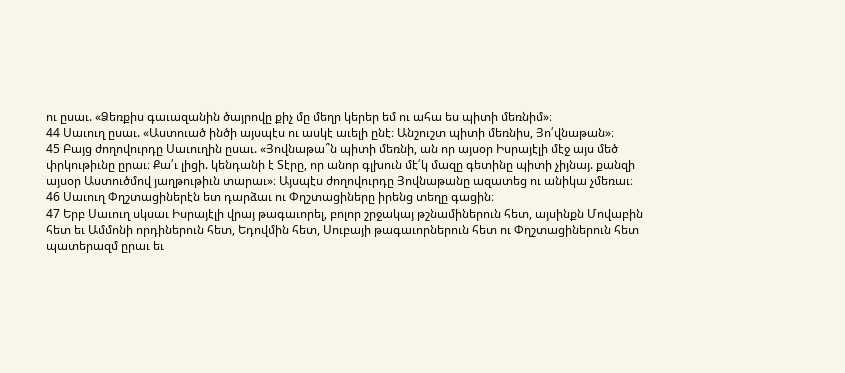ու ըսաւ. «Ձեռքիս գաւազանին ծայրովը քիչ մը մեղր կերեր եմ ու ահա ես պիտի մեռնիմ»։
44 Սաւուղ ըսաւ. «Աստուած ինծի այսպէս ու ասկէ աւելի ընէ։ Անշուշտ պիտի մեռնիս, Յո՛վնաթան»։
45 Բայց ժողովուրդը Սաւուղին ըսաւ. «Յովնաթա՞ն պիտի մեռնի, ան որ այսօր Իսրայէլի մէջ այս մեծ փրկութիւնը ըրաւ։ Քա՛ւ լիցի. կենդանի է Տէրը, որ անոր գլխուն մէ՛կ մազը գետինը պիտի չիյնայ. քանզի այսօր Աստուծմով յաղթութիւն տարաւ»։ Այսպէս ժողովուրդը Յովնաթանը ազատեց ու անիկա չմեռաւ։
46 Սաւուղ Փղշտացիներէն ետ դարձաւ ու Փղշտացիները իրենց տեղը գացին։
47 Երբ Սաւուղ սկսաւ Իսրայէլի վրայ թագաւորել, բոլոր շրջակայ թշնամիներուն հետ, այսինքն Մովաբին հետ եւ Ամմոնի որդիներուն հետ, Եդովմին հետ, Սուբայի թագաւորներուն հետ ու Փղշտացիներուն հետ պատերազմ ըրաւ եւ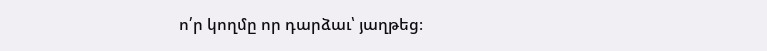ո՛ր կողմը որ դարձաւ՝ յաղթեց։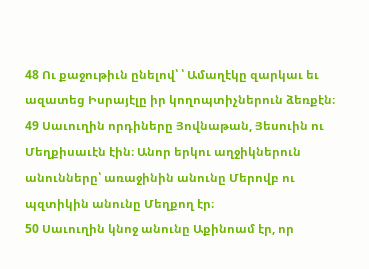48 Ու քաջութիւն ընելով՝ ՝ Ամաղէկը զարկաւ եւ ազատեց Իսրայէլը իր կողոպտիչներուն ձեռքէն։
49 Սաւուղին որդիները Յովնաթան, Յեսուին ու Մեղքիսաւէն էին։ Անոր երկու աղջիկներուն անունները՝ առաջինին անունը Մերովբ ու պզտիկին անունը Մեղքող էր։
50 Սաւուղին կնոջ անունը Աքինոամ էր, որ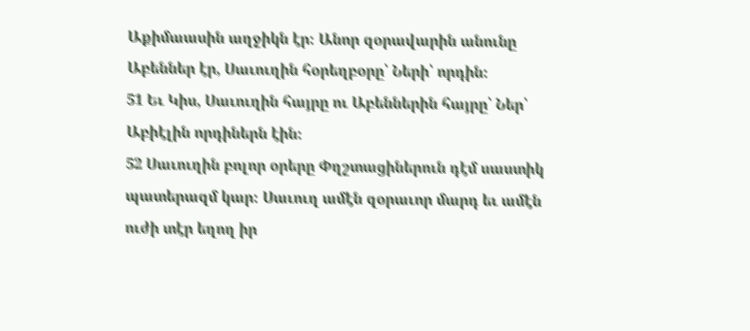Աքիմաասին աղջիկն էր։ Անոր զօրավարին անունը Աբեններ էր, Սաւուղին հօրեղբօրը՝ Ների՝ որդին։
51 Եւ Կիս, Սաւուղին հայրը ու Աբեններին հայրը՝ Ներ՝ Աբիէլին որդիներն էին։
52 Սաւուղին բոլոր օրերը Փղշտացիներուն դէմ սաստիկ պատերազմ կար։ Սաւուղ ամէն զօրաւոր մարդ եւ ամէն ուժի տէր եղող իր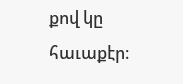քով կը հաւաքէր։